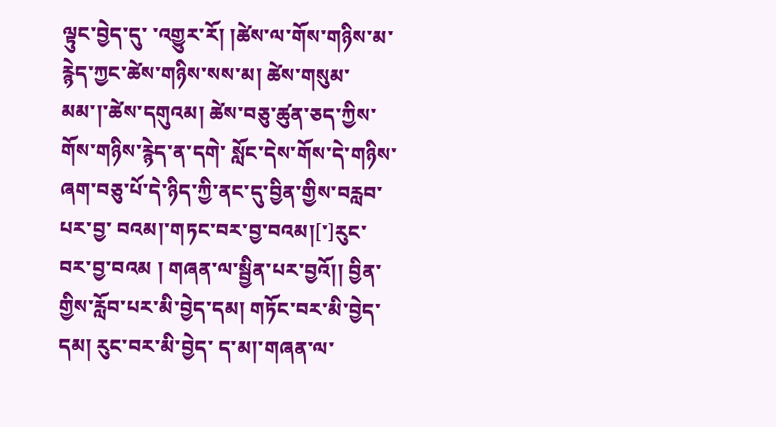ལྟུང་བྱེད་དུ་ ་འགྱུར་རོ། །ཚེས་ལ་གོས་གཉིས་མ་རྙེད་ཀྱང་ཚེས་གཉིས་སས་མ། ཚེས་གསུམ་ མམ་།་ཚེས་དགུའམ། ཚེས་བཅུ་ཚུན་ཅད་ཀྱིས་གོས་གཉིས་རྙེད་ན་དགེ་ སློང་དེས་གོས་དེ་གཉིས་ཞག་བཅུ་པོ་དེ་ཉིད་ཀྱི་ནང་དུ་བྱིན་གྱིས་བརླབ་པར་བྱ་ བའམ།་གཏང་བར་བྱ་བའམ།[་]རུང་བར་བྱ་བའམ ། གཞན་ལ་སྦྱིན་པར་བྱའོ།། བྱིན་གྱིས་རློབ་པར་མི་བྱེད་དམ། གཏོང་བར་མི་བྱེད་དམ། རུང་བར་མི་བྱེད་ ད་མ།་གཞན་ལ་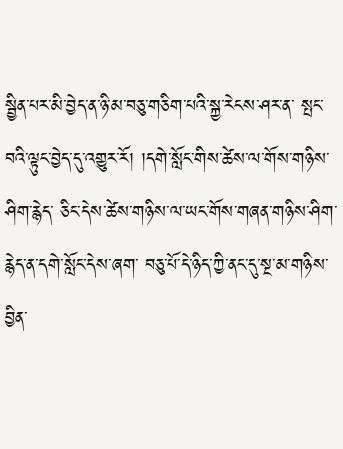སྦྱིན་པར་མི་བྱེད་ན་ཉི་མ་བཅུ་གཅིག་པའི་སྐྱ་རེངས་ཤར་ན་ སྤང་བའི་ལྟུང་བྱེད་དུ་འགྱུར་རོ། །དགེ་སློང་གིས་ཚེས་ལ་གོས་གཉིས་ཤིག་རྙེད་ ཅིང་དེས་ཚེས་གཉིས་ལ་ཡང་གོས་གཞན་གཉིས་ཤིག་རྙེད་ན་དགེ་སློང་དེས་ཞག་ བཅུ་པོ་དེ་ཉིད་ཀྱི་ནང་དུ་སྔ་མ་གཉིས་བྱིན་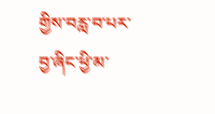གྱིས་བརླ་བ་པར་བྱ་ཞིང་ཕྱི་མ་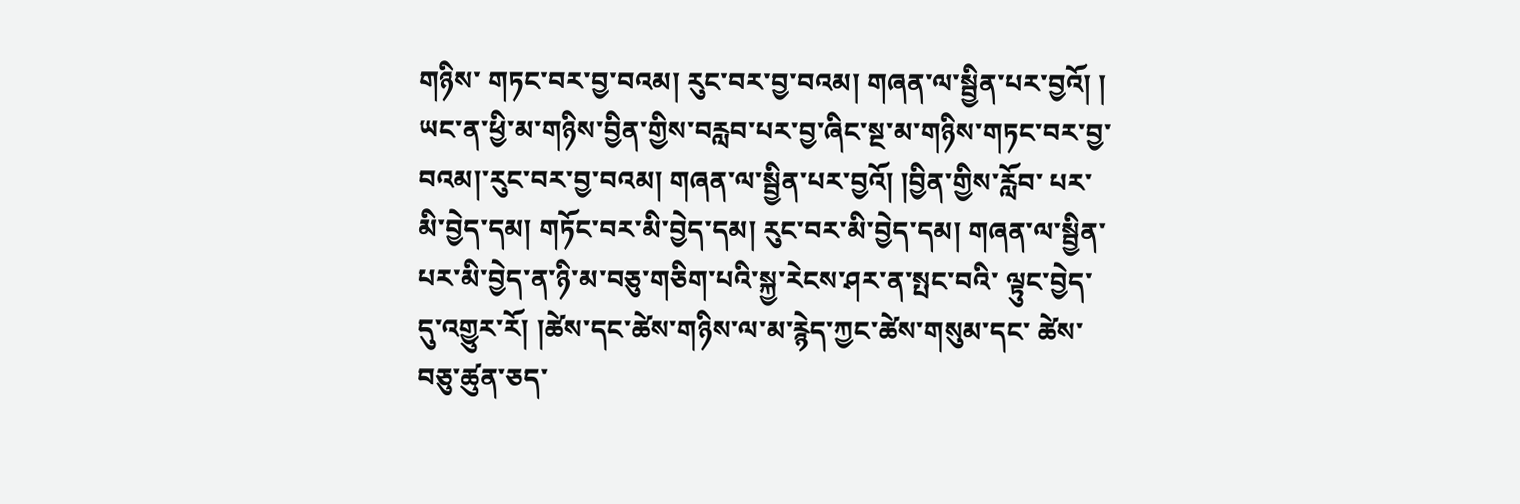གཉིས་ གཏང་བར་བྱ་བའམ། རུང་བར་བྱ་བའམ། གཞན་ལ་སྦྱིན་པར་བྱའོ། ། ཡང་ན་ཕྱི་མ་གཉིས་བྱིན་གྱིས་བརླབ་པར་བྱ་ཞིང་སྔ་མ་གཉིས་གཏང་བར་བྱ་ བའམ།་རུང་བར་བྱ་བའམ། གཞན་ལ་སྦྱིན་པར་བྱའོ། །བྱིན་གྱིས་རློབ་ པར་མི་བྱེད་དམ། གཏོང་བར་མི་བྱེད་དམ། རུང་བར་མི་བྱེད་དམ། གཞན་ལ་སྦྱིན་པར་མི་བྱེད་ན་ཉི་མ་བཅུ་གཅིག་པའི་སྐྱ་རེངས་ཤར་ན་སྤང་བའི་ ལྟུང་བྱེད་དུ་འགྱུར་རོ། །ཚེས་དང་ཚེས་གཉིས་ལ་མ་རྙེད་ཀྱང་ཚེས་གསུམ་དང་ ཚེས་བཅུ་ཚུན་ཅད་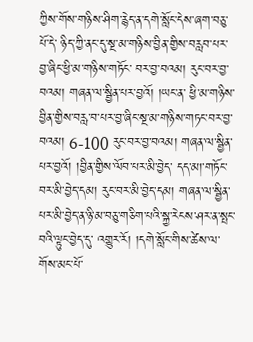ཀྱིས་གོས་གཉིས་ཤིག་རྙེད་ན་དགེ་སློང་དེས་ཞག་བཅུ་པོ་དེ་ ཉིད་ཀྱི་ནང་དུ་སྔ་མ་གཉིས་བྱིན་གྱིས་བརླབ་པར་བྱ་ཞིང་ཕྱི་མ་གཉིས་གཏོང་ བར་བྱ་བའམ། རུང་བར་བྱ་བའམ། གཞན་ལ་སྦྱིན་པར་བྱའོ། །ཡང་ན་ ཕྱི་མ་གཉིས་བྱིན་གྱིས་བརླ་བ་པར་བྱ་ཞིང་སྔ་མ་གཉིས་གཏང་བར་བྱ་བའམ། 6-100 རུང་བར་བྱ་བའམ། གཞན་ལ་སྦྱིན་པར་བྱའོ། །བྱིན་གྱིས་ལོབ་པར་མི་བྱེད་ དད་མ།་གཏོང་བར་མི་བྱེད་དམ། རུང་བར་མི་བྱེད་དམ། གཞན་ལ་སྦྱིན་ པར་མི་བྱེད་ན་ཉི་མ་བཅུ་གཅིག་པའི་སྐྱ་རེངས་ཤར་ན་སྤང་བའི་ལྟུང་བྱེད་དུ་ འགྱུར་རོ། །དགེ་སློང་གིས་ཚེས་ལ་གོས་མང་པོ་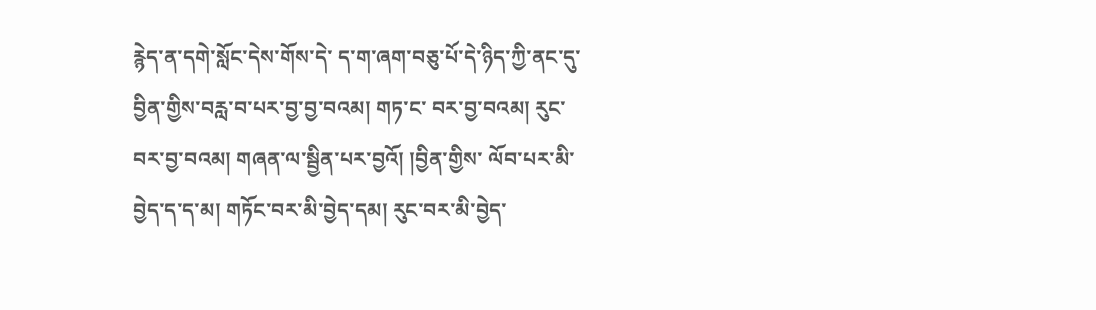རྙེད་ན་དགེ་སློང་དེས་གོས་དེ་ ད་ག་ཞག་བཅུ་པོ་དེ་ཉིད་ཀྱི་ནང་དུ་བྱིན་གྱིས་བརླ་བ་པར་བྱ་བྱ་བའམ། གཏ་ང་ བར་བྱ་བའམ། རུང་བར་བྱ་བའམ། གཞན་ལ་སྦྱིན་པར་བྱའོ། །བྱིན་གྱིས་ ལོབ་པར་མི་བྱེད་ད་ད་མ། གཏོང་བར་མི་བྱེད་དམ། རུང་བར་མི་བྱེད་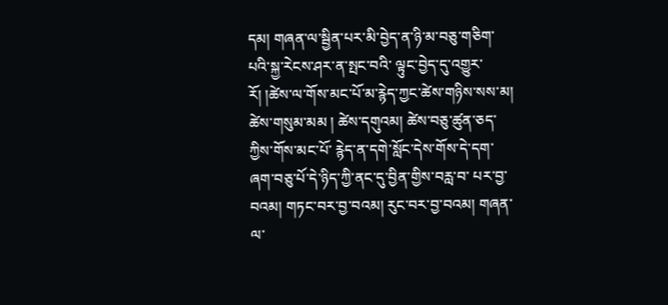དམ། གཞན་ལ་སྦྱིན་པར་མི་བྱེད་ན་ཉི་མ་བཅུ་གཅིག་པའི་སྐྱ་རེངས་ཤར་ན་སྤང་བའི་ ལྟུང་བྱེད་དུ་འགྱུར་རོ། །ཚེས་ལ་གོས་མང་པོ་མ་རྙེད་ཀྱང་ཚེས་གཉིས་སས་མ། ཚེས་གསུམ་མམ ། ཚེས་དགུའམ། ཚེས་བཅུ་ཚུན་ཅད་ཀྱིས་གོས་མང་པོ་ རྙེད་ན་དགེ་སློང་དེས་གོས་དེ་དག་ཞག་བཅུ་པོ་དེ་ཉིད་ཀྱི་ནང་དུ་བྱིན་གྱིས་བརླ་བ་ པར་བྱ་བའམ། གཏང་བར་བྱ་བའམ། རུང་བར་བྱ་བའམ། གཞན་ལ་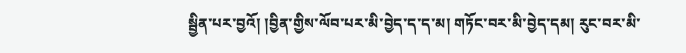སྦྱིན་པར་བྱའོ། །བྱིན་གྱིས་ལོབ་པར་མི་བྱེད་ད་ད་མ། གཏོང་བར་མི་བྱེད་དམ། རུང་བར་མི་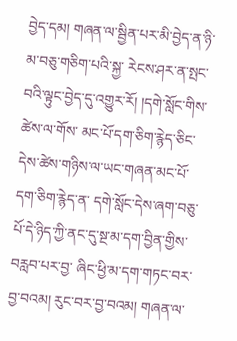བྱེད་དམ། གཞན་ལ་སྦྱིན་པར་མི་བྱེད་ན་ཉི་མ་བཅུ་གཅིག་པའི་སྐྱ་ རེངས་ཤར་ན་སྤང་བའི་ལྟུང་བྱེད་དུ་འགྱུར་རོ། །དགེ་སློང་གིས་ཚེས་ལ་གོས་ མང་པོ་དག་ཅིག་རྙེད་ཅིང་དེས་ཚེས་གཉིས་ལ་ཡང་གཞན་མང་པོ་དག་ཅིག་རྙེད་ན་ དགེ་སློང་དེས་ཞག་བཅུ་པོ་དེ་ཉིད་ཀྱི་ནང་དུ་སྔ་མ་དག་བྱིན་གྱིས་བརླབ་པར་བྱ་ ཞིང་ཕྱི་མ་དག་གཏང་བར་བྱ་བའམ། རུང་བར་བྱ་བའམ། གཞན་ལ་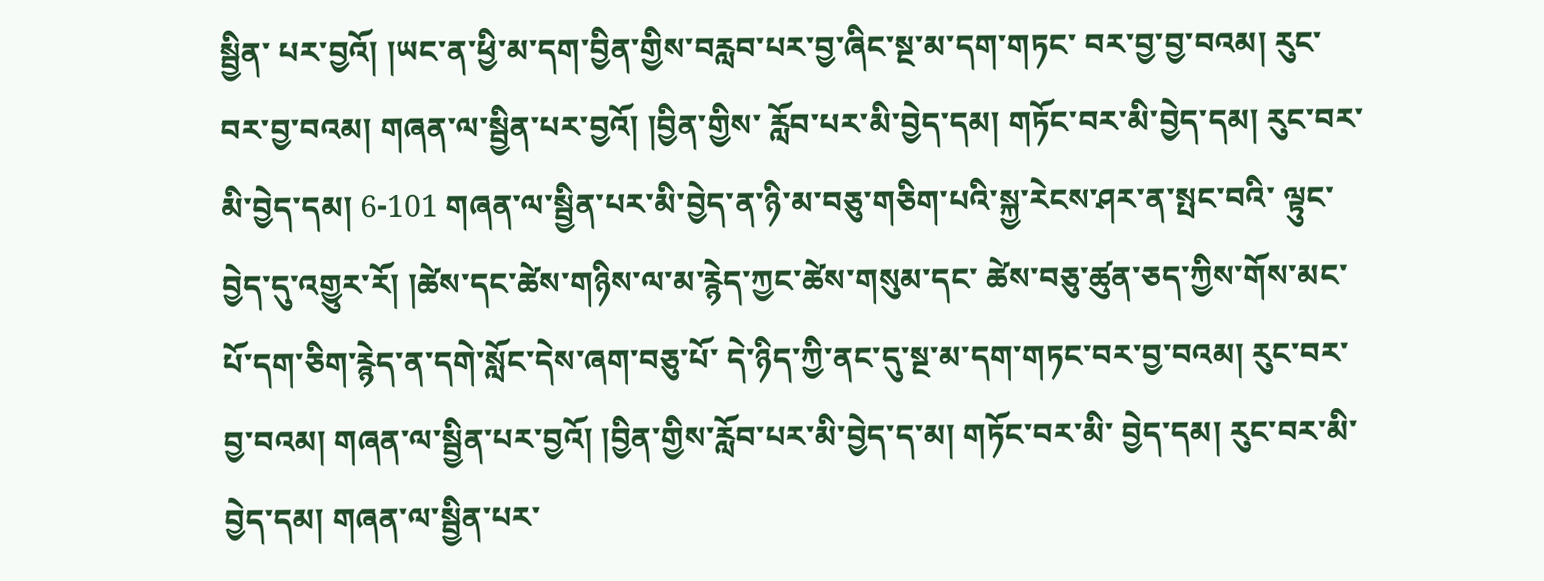སྦྱིན་ པར་བྱའོ། །ཡང་ན་ཕྱི་མ་དག་བྱིན་གྱིས་བརླབ་པར་བྱ་ཞིང་སྔ་མ་དག་གཏང་ བར་བྱ་བྱ་བའམ། རུང་བར་བྱ་བའམ། གཞན་ལ་སྦྱིན་པར་བྱའོ། །བྱིན་གྱིས་ རློབ་པར་མི་བྱེད་དམ། གཏོང་བར་མི་བྱེད་དམ། རུང་བར་མི་བྱེད་དམ། 6-101 གཞན་ལ་སྦྱིན་པར་མི་བྱེད་ན་ཉི་མ་བཅུ་གཅིག་པའི་སྐྱ་རེངས་ཤར་ན་སྤང་བའི་ ལྟུང་བྱེད་དུ་འགྱུར་རོ། །ཚེས་དང་ཚེས་གཉིས་ལ་མ་རྙེད་ཀྱང་ཚེས་གསུམ་དང་ ཚེས་བཅུ་ཚུན་ཅད་ཀྱིས་གོས་མང་པོ་དག་ཅིག་རྙེད་ན་དགེ་སློང་དེས་ཞག་བཅུ་པོ་ དེ་ཉིད་ཀྱི་ནང་དུ་སྔ་མ་དག་གཏང་བར་བྱ་བའམ། རུང་བར་བྱ་བའམ། གཞན་ལ་སྦྱིན་པར་བྱའོ། །བྱིན་གྱིས་རློབ་པར་མི་བྱེད་ད་མ། གཏོང་བར་མི་ བྱེད་དམ། རུང་བར་མི་བྱེད་དམ། གཞན་ལ་སྦྱིན་པར་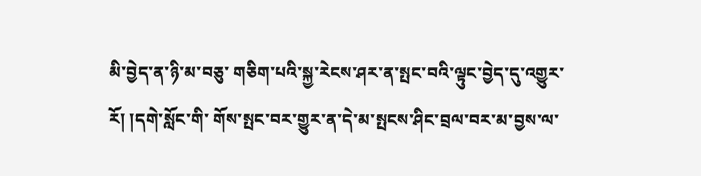མི་བྱེད་ན་ཉི་མ་བཅུ་ གཅིག་པའི་སྐྱ་རེངས་ཤར་ན་སྤང་བའི་ལྟུང་བྱེད་དུ་འགྱུར་རོ། །དགེ་སློང་གི་ གོས་སྤང་བར་གྱུར་ན་དེ་མ་སྤངས་ཤིང་བྲལ་བར་མ་བྱས་ལ་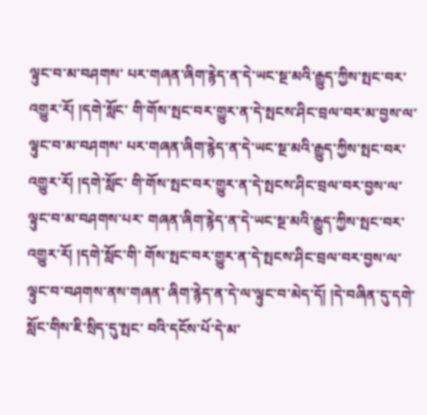ལྟུང་བ་མ་བཤགས་ པར་གཞན་ཞིག་རྙེད་ན་དེ་ཡང་སྔ་མའི་རྒྱུད་ཀྱིས་སྤང་བར་འགྱུར་རོ། །དགེ་སློང་ གི་གོས་སྤང་བར་གྱུར་ན་དེ་སྤངས་ཤིང་བྲལ་བར་མ་བྱས་ལ་ལྟུང་བ་མ་བཤགས་ པར་གཞན་ཞིག་རྙེད་ན་དེ་ཡང་སྔ་མའི་རྒྱུད་ཀྱིས་སྤང་བར་འགྱུར་རོ། །དགེ་སློང་ གི་གོས་སྤང་བར་གྱུར་ན་དེ་སྤངས་ཤིང་བྲལ་བར་བྱས་ལ་ལྟུང་བ་མ་བཤགས་པར་ གཞན་ཞིག་རྙེད་ན་དེ་ཡང་སྔ་མའི་རྒྱུད་ཀྱིས་སྤང་བར་འགྱུར་རོ། །དགེ་སློང་གི་ གོས་སྤང་བར་གྱུར་ན་དེ་སྤངས་ཤིང་བྲལ་བར་བྱས་ལ་ལྟུང་བ་བཤགས་ནས་གཞན་ ཞིག་རྙེད་ན་དེ་ལ་ལྟུང་བ་མེད་དོ། །དེ་བཞིན་དུ་དགེ་སློང་གིས་ཇི་སྲིད་དུ་སྤང་ བའི་དངོས་པོ་དེ་མ་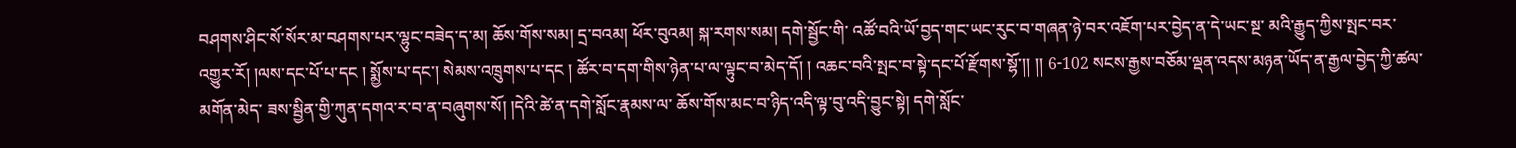བཤགས་ཤིང་སོ་སོར་མ་བཤགས་པར་ལྷུང་བཟེད་ད་མ། ཆོས་གོས་སམ། དྲ་བའམ། ཕོར་བུའམ། སྐ་རགས་སམ། དགེ་སྦྱོང་གི་ འཚོ་བའི་ཡོ་བྱད་གང་ཡང་རུང་བ་གཞན་ཉེ་བར་འཇོག་པར་བྱེད་ན་དེ་ཡང་སྔ་ མའི་རྒྱུད་ཀྱིས་སྤང་བར་འགྱུར་རོ། །ལས་དང་པོ་པ་དང ། སྨྱོས་པ་དང་། སེམས་འཁྲུགས་པ་དང ། ཚོར་བ་དག་གིས་ཉེན་པ་ལ་ལྟུང་བ་མེད་དོ། ། འཆང་བའི་སྤང་བ་སྟེ་དང་པོ་རྫོགས་སྷོ་།། །། 6-102 སངས་རྒྱས་བཅོམ་ལྡན་འདས་མཉན་ཡོད་ན་རྒྱལ་བྱེད་ཀྱི་ཚལ་མགོན་མེད་ ཟས་སྦྱིན་གྱི་ཀུན་དགའ་ར་བ་ན་བཞུགས་སོ། །དེའི་ཚེ་ན་དགེ་སློང་རྣམས་ལ་ ཆོས་གོས་མང་བ་ཉིད་འདི་ལྟ་བུ་འདི་བྱུང་སྟེ། དགེ་སློང་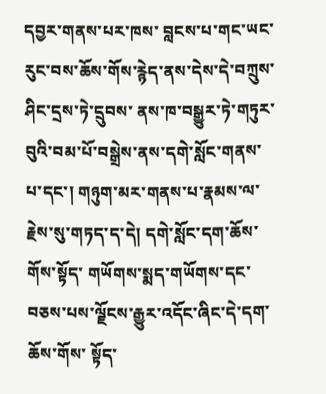དབྱར་གནས་པར་ཁས་ བླངས་པ་གང་ཡང་རུང་བས་ཆོས་གོས་རྙེད་ནས་དེས་དེ་བཀྲུས་ཤིང་དྲས་ཏེ་དྲུབས་ ནས་ཁ་བསྒྱུར་ཏེ་གཏུར་བུའི་བམ་པོ་བསྒྲེས་ནས་དགེ་སློང་གནས་པ་དང་། གཉུག་མར་གནས་པ་རྣམས་ལ་རྗེས་སུ་གཏད་ད་དེ། དགེ་སློང་དག་ཆོས་གོས་སྟོད་ གཡོགས་སྨད་གཡོགས་དང་བཅས་པས་ལྗོངས་རྒྱུར་འདོང་ཞིང་དེ་དག་ཆོས་གོས་ སྟོད་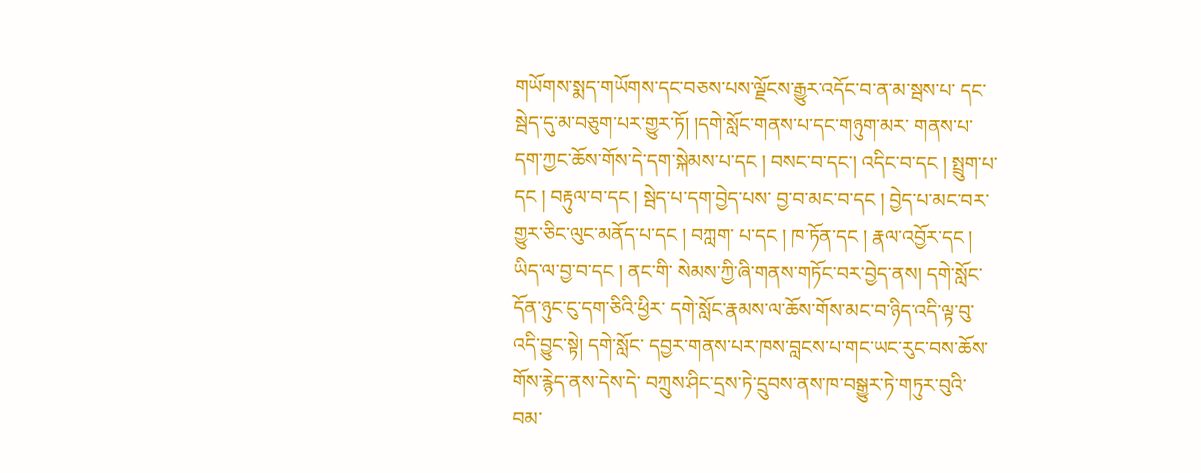གཡོགས་སྨད་གཡོགས་དང་བཅས་པས་ལྗོངས་རྒྱུར་འདོང་བ་ན་མ་སྦས་པ་ དང་སྦེད་དུ་མ་བཅུག་པར་གྱུར་ཏོ། །དགེ་སློང་གནས་པ་དང་གཉུག་མར་ གནས་པ་དག་ཀྱང་ཆོས་གོས་དེ་དག་སྐེམས་པ་དང ། བསང་བ་དང་། འདིང་བ་དང ། སྤྲུག་པ་དང ། བརྟུལ་བ་དང ། སྦེད་པ་དག་བྱེད་པས་ བྱ་བ་མང་བ་དང ། བྱེད་པ་མང་བར་གྱུར་ཅིང་ལུང་མནོད་པ་དང ། བཀླག་ པ་དང ། ཁ་ཏོན་དང ། རྣལ་འབྱོར་དང ། ཡིད་ལ་བྱ་བ་དང ། ནང་གི་ སེམས་ཀྱི་ཞི་གནས་གཏོང་བར་བྱེད་ནས། དགེ་སློང་དོན་ཉུང་ངུ་དག་ཅིའི་ཕྱིར་ དགེ་སློང་རྣམས་ལ་ཆོས་གོས་མང་བ་ཉིད་འདི་ལྟ་བུ་འདི་བྱུང་སྟེ། དགེ་སློང་ དབྱར་གནས་པར་ཁས་བླངས་པ་གང་ཡང་རུང་བས་ཆོས་གོས་རྙེད་ནས་དེས་དེ་ བཀྲུས་ཤིང་དྲས་ཏེ་དྲུབས་ནས་ཁ་བསྒྱུར་ཏེ་གཏུར་བུའི་བམ་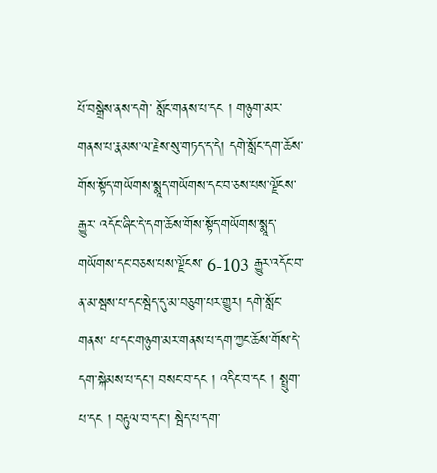པོ་བསྒྲེས་ནས་དགེ་ སློང་གནས་པ་དང ། གཉུག་མར་གནས་པ་རྣམས་ལ་རྗེས་སུ་གཏད་ད་དེ། དགེ་སློང་དག་ཆོས་གོས་སྟོད་གཡོགས་སྨཱད་གཡོགས་དང་བ་ཅས་པས་ལྗོངས་རྒྱུར་ འདོང་ཞིང་དེ་དག་ཆོས་གོས་སྟོད་གཡོགས་སྨཱད་གཡོགས་དང་བཅས་པས་ལྗོངས་ 6-103 རྒྱུར་འདོང་བ་ན་མ་སྦས་པ་དང་སྦེད་དུ་མ་བཅུག་པར་གྱུར། དགེ་སློང་གནས་ པ་དང་གཉུག་མར་གནས་པ་དག་ཀྱང་ཆོས་གོས་དེ་དག་སྐེམས་པ་དང་། བསང་བ་དང ། འདིང་བ་དང ། སྤྲུག་པ་དང ། བརྟུལ་བ་དང་། སྦེད་པ་དག་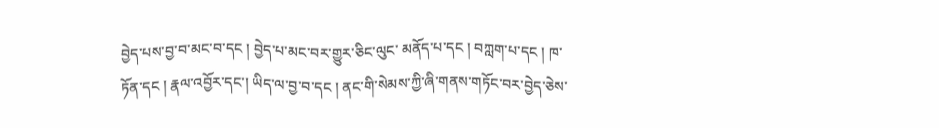བྱེད་པས་བྱ་བ་མང་བ་དང ། བྱེད་པ་མང་བར་གྱུར་ཅིང་ལུང་ མནོད་པ་དང ། བཀླག་པ་དང ། ཁ་ཏོན་དང ། རྣལ་འབྱོར་དང་། ཡིད་ལ་བྱ་བ་དང ། ནང་གི་སེམས་ཀྱི་ཞི་གནས་གཏོང་བར་བྱེད་ཅེས་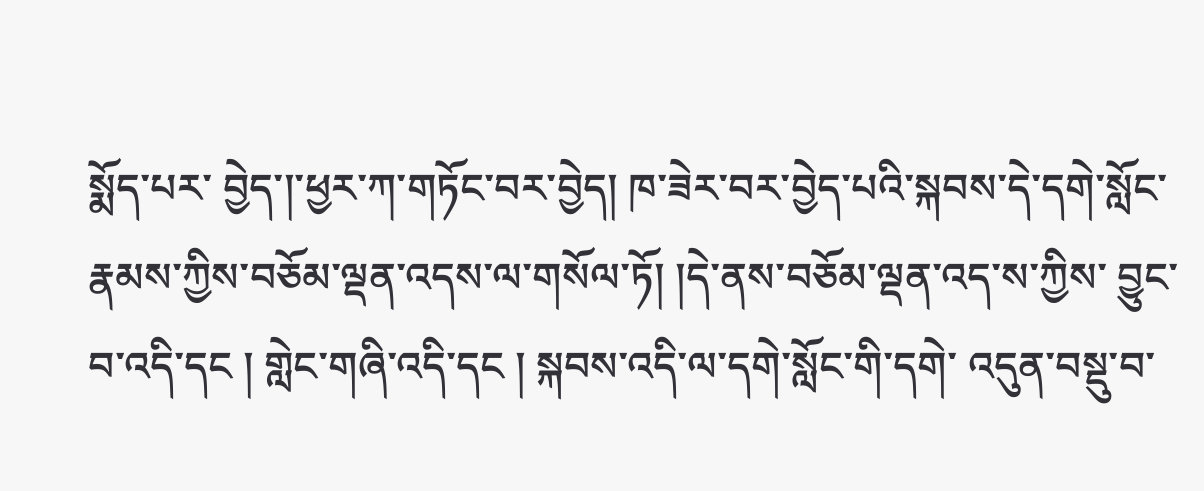སྨོད་པར་ བྱེད་།་ཕྱར་ཀ་གཏོང་བར་བྱེད། ཁ་ཟེར་བར་བྱེད་པའི་སྐབས་དེ་དགེ་སློང་ རྣམས་ཀྱིས་བཅོམ་ལྡན་འདས་ལ་གསོལ་ཏོ། །དེ་ནས་བཅོམ་ལྡན་འད་ས་ཀྱིས་ བྱུང་བ་འདི་དང ། གླེང་གཞི་འདི་དང ། སྐབས་འདི་ལ་དགེ་སློང་གི་དགེ་ འདུན་བསྡུ་བ་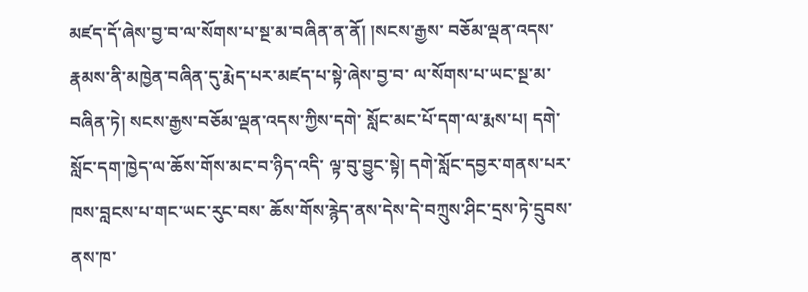མཛད་དོ་ཞེས་བྱ་བ་ལ་སོགས་པ་སྔ་མ་བཞིན་ན་ནོ། །སངས་རྒྱས་ བཅོམ་ལྡན་འདས་རྣམས་ནི་མཁྱེན་བཞིན་དུ་རྨེད་པར་མཛད་པ་སྟེ་ཞེས་བྱ་བ་ ལ་སོགས་པ་ཡང་སྔ་མ་བཞིན་ཏེ། སངས་རྒྱས་བཅོམ་ལྡན་འདས་ཀྱིས་དགེ་ སློང་མང་པོ་དག་ལ་རྨས་པ། དགེ་སློང་དག་ཁྱེད་ལ་ཆོས་གོས་མང་བ་ཉིད་འདི་ ལྟ་བུ་བྱུང་སྟེ། དགེ་སློང་དབྱར་གནས་པར་ཁས་བླངས་པ་གང་ཡང་རུང་བས་ ཆོས་གོས་རྙེད་ནས་དེས་དེ་བཀྲུས་ཤིང་དྲས་ཏེ་དྲུབས་ནས་ཁ་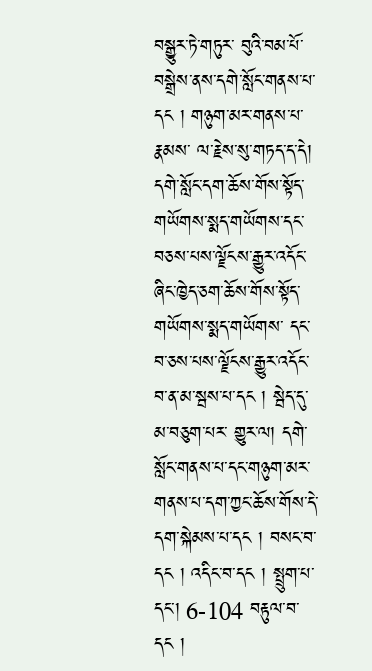བསྒྱུར་ཏེ་གཏུར་ བུའི་བམ་པོ་བསྒྲེས་ནས་དགེ་སློང་གནས་པ་དང ། གཉུག་མར་གནས་པ་རྣམས་ ལ་རྗེས་སུ་གཏད་ད་དེ། དགེ་སློང་དག་ཆོས་གོས་སྟོད་གཡོགས་སྨད་གཡོགས་དང་ བཅས་པས་ལྗོངས་རྒྱུར་འདོང་ཞིང་ཁྱེད་ཅག་ཆོས་གོས་སྟོད་གཡོགས་སྨད་གཡོགས་ དང་བ་ཅས་པས་ལྗོངས་རྒྱུར་འདོང་བ་ན་མ་སྦས་པ་དང ། སྦེད་དུ་མ་བཅུག་པར་ གྱུར་ལ། དགེ་སློང་གནས་པ་དང་གཉུག་མར་གནས་པ་དག་ཀྱང་ཆོས་གོས་དེ་ དག་སྐེམས་པ་དང ། བསང་བ་དང ། འདིང་བ་དང ། སྤྲུག་པ་དང་། 6-104 བརྟུལ་བ་དང །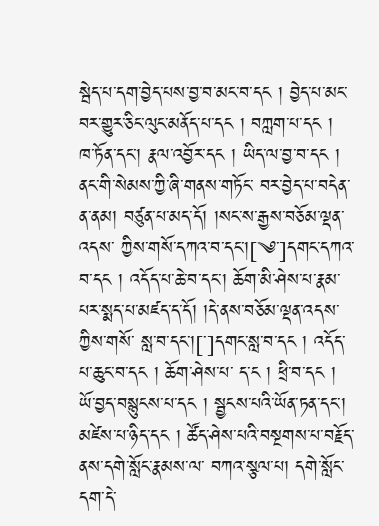སྦེད་པ་དག་བྱེད་པས་བྱ་བ་མང་བ་དང ། བྱེད་པ་མང་ བར་གྱུར་ཅིང་ལུང་མནོད་པ་དང ། བཀླག་པ་དང ། ཁ་ཏོན་དང་། རྣལ་འབྱོར་དང ། ཡིད་ལ་བྱ་བ་དང ། ནང་གི་སེམས་ཀྱི་ཞི་གནས་གཏོང་ བར་བྱེད་པ་བདེན་ན་ནམ། བཙུན་པ་མད་དོ། །སང་ས་རྒྱས་བཅོམ་ལྡན་འདས་ ཀྱིས་གསོ་དཀའ་བ་དང་།[༄་]དགང་དཀའ་བ་དང ། འདོད་པ་ཆེ་བ་དང་། ཆོག་མི་ཤེས་པ་རྣམ་པར་སྨད་པ་མཛད་ད་དོ། །དེ་ནས་བཅོམ་ལྡན་འདས་ཀྱིས་གསོ་ སླ་བ་དང་།[་]དགང་སླ་བ་དང ། འདོད་པ་ཆུང་བ་དང ། ཆོག་ཤེས་པ་ ད་ང ། ཕྲི་བ་དང ། ཡོ་བྱད་བསྙུངས་པ་དང ། སྦྱངས་པའི་ཡོན་ཏན་དང་། མཛེས་པ་ཉིད་དང ། ཚོད་ཤེས་པའི་བསྔགས་པ་བརྗོད་ནས་དགེ་སློང་རྣམས་ལ་ བཀའ་སྩལ་པ། དགེ་སློང་དག་དེ་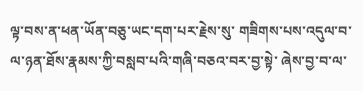ལྟ་བས་ན་ཕན་ཡོན་བཅུ་ཡང་དག་པར་རྗེས་སུ་ གཟིགས་པས་འདུལ་བ་ལ་ཉན་ཐོས་རྣམས་ཀྱི་བསླབ་པའི་གཞི་བཅའ་བར་བྱ་སྟེ་ ཞེས་བྱ་བ་ལ་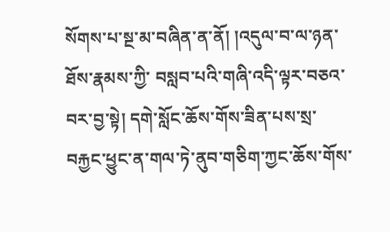སོགས་པ་སྔ་མ་བཞིན་ན་ནོ། །འདུལ་བ་ལ་ཉན་ཐོས་རྣམས་ཀྱི་ བསླབ་པའི་གཞི་འདི་ལྟར་བཅའ་བར་བྱ་སྟེ། དགེ་སློང་ཆོས་གོས་ཟིན་པས་སྲ་ བརྐྱང་ཕྱུང་ན་གལ་ཏེ་ནུབ་གཅིག་ཀྱང་ཆོས་གོས་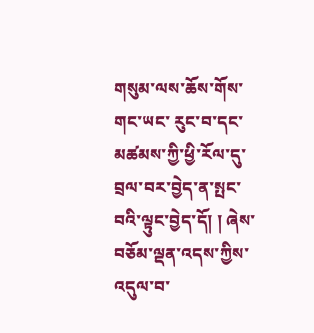གསུམ་ལས་ཆོས་གོས་གང་ཡང་ རུང་བ་དང་མཚམས་ཀྱི་ཕྱི་རོལ་དུ་བྲལ་བར་བྱེད་ན་སྤང་བའི་ལྟུང་བྱེད་དོ། ། ཞེས་བཅོམ་ལྡན་འདས་ཀྱིས་འདུལ་བ་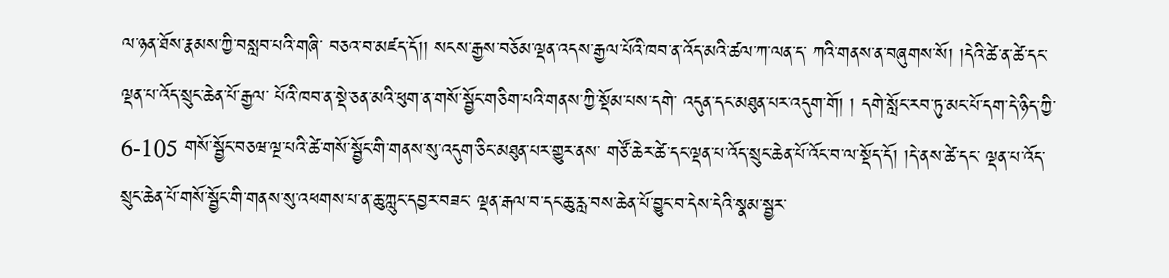ལ་ཉན་ཐོས་རྣམས་ཀྱི་བསླབ་པའི་གཞི་ བཅའ་བ་མཛད་དོ།། སངས་རྒྱས་བཅོམ་ལྡན་འདས་རྒྱལ་པོའི་ཁབ་ན་འོད་མའི་ཚལ་ཀ་ལན་ད་ ཀའི་གནས་ན་བཞུགས་སོ། །དེའི་ཚེ་ན་ཚེ་དང་ལྡན་པ་འོད་སྲུང་ཆེན་པོ་རྒྱལ་ པོའི་ཁབ་ན་སྡེ་ཅན་མའི་ཕུག་ན་གསོ་སྦྱོང་གཅིག་པའི་གནས་ཀྱི་སྡོམ་པས་དགེ་ འདུན་དང་མཐུན་པར་འདུག་གོ། ། དགེ་སློང་རབ་ཏུ་མང་པོ་དག་དེ་ཉིད་ཀྱི་ 6-105 གསོ་སྦྱོང་བཅཝ་ལྔ་པའི་ཚེ་གསོ་སྦྱོང་གི་གནས་སུ་འདུག་ཅིང་མཐུན་པར་གྱུར་ནས་ གཙོ་ཆེར་ཚེ་དང་ལྡན་པ་འོད་སྲུང་ཆེན་པོ་འོང་བ་ལ་སྡོད་དོ། །དེ་ནས་ཚེ་དང་ ལྡན་པ་འོད་སྲུང་ཆེན་པོ་གསོ་སྦྱོང་གི་གནས་སུ་འཕགས་པ་ན་ཆུ་ཀླུང་དབྱར་བཟང་ ལྡན་རྒལ་བ་དང་ཆུ་རླ་བས་ཆེན་པོ་བྱུང་བ་དེས་དེའི་སྣམ་སྦྱར་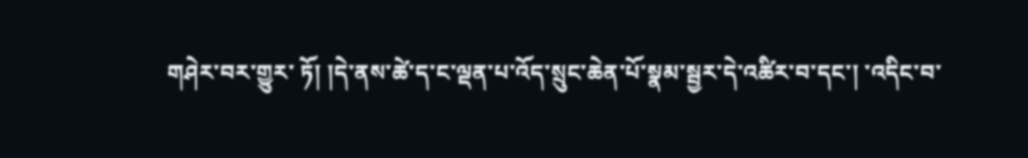གཤེར་བར་གྱུར་ ཏོ། །དེ་ནས་ཚེ་ད་ང་ལྡན་པ་འོད་སྲུང་ཆེན་པོ་སྣམ་སྦྱར་དེ་འཚིར་བ་དང་། ་འདིང་བ་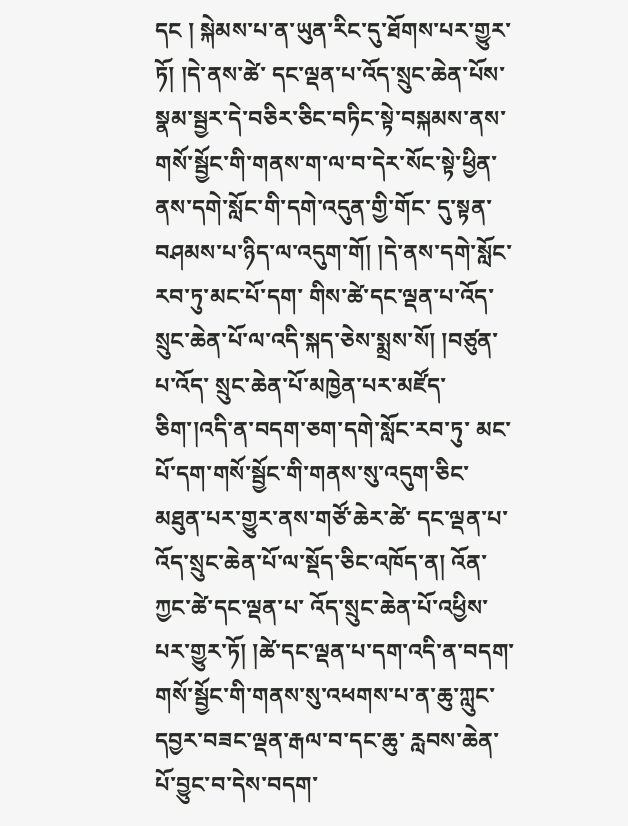དང ། སྐེམས་པ་ན་ཡུན་རིང་དུ་ཐོགས་པར་གྱུར་ཏོ། །དེ་ནས་ཚེ་ དང་ལྡན་པ་འོད་སྲུང་ཆེན་པོས་སྣམ་སྦྱར་དེ་བཅིར་ཅིང་བཏིང་སྟེ་བསྐམས་ནས་ གསོ་སྦྱོང་གི་གནས་ག་ལ་བ་དེར་སོང་སྟེ་ཕྱིན་ནས་དགེ་སློང་གི་དགེ་འདུན་གྱི་གོང་ དུ་སྟན་བཤམས་པ་ཉིད་ལ་འདུག་གོ། །དེ་ནས་དགེ་སློང་རབ་ཏུ་མང་པོ་དག་ གིས་ཚེ་དང་ལྡན་པ་འོད་སྲུང་ཆེན་པོ་ལ་འདི་སྐད་ཅེས་སྨྲས་སོ། །བཙུན་པ་འོད་ སྲུང་ཆེན་པོ་མཁྱེན་པར་མཛོད་ཅིག་།འདི་ན་བདག་ཅག་དགེ་སློང་རབ་ཏུ་ མང་པོ་དག་གསོ་སྦྱོང་གི་གནས་སུ་འདུག་ཅིང་མཐུན་པར་གྱུར་ནས་གཙོ་ཆེར་ཚེ་ དང་ལྡན་པ་འོད་སྲུང་ཆེན་པོ་ལ་སྡོད་ཅིང་འཁོད་ན། འོན་ཀྱང་ཚེ་དང་ལྡན་པ་ འོད་སྲུང་ཆེན་པོ་འཕྱིས་པར་གྱུར་ཏོ། །ཚེ་དང་ལྡན་པ་དག་འདི་ན་བདག་ གསོ་སྦྱོང་གི་གནས་སུ་འཕགས་པ་ན་ཆུ་ཀླུང་དབྱར་བཟང་ལྡན་རྒལ་བ་དང་ཆུ་ རླབས་ཆེན་པོ་བྱུང་བ་དེས་བདག་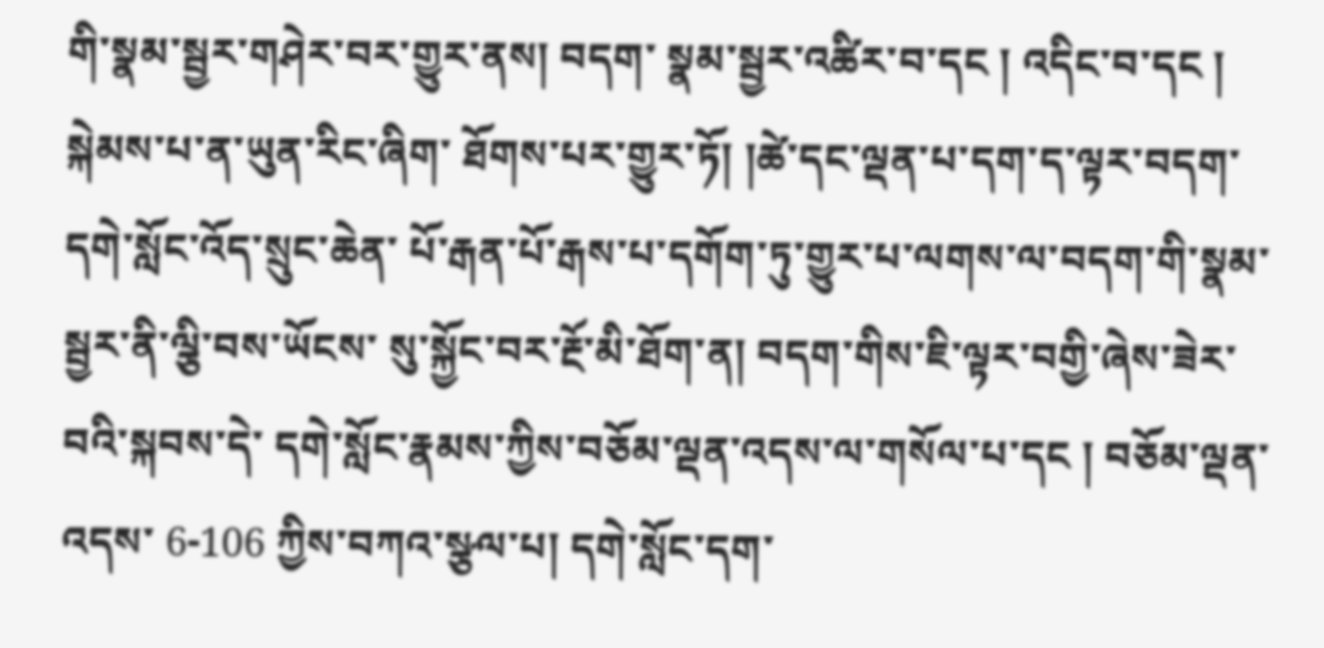གི་སྣམ་སྦྱར་གཤེར་བར་གྱུར་ནས། བདག་ སྣམ་སྦྱར་འཚིར་བ་དང ། འདིང་བ་དང ། སྐེམས་པ་ན་ཡུན་རིང་ཞིག་ ཐོགས་པར་གྱུར་ཏོ། །ཚེ་དང་ལྡན་པ་དག་ད་ལྟར་བདག་དགེ་སློང་འོད་སྲུང་ཆེན་ པོ་རྒན་པོ་རྒས་པ་དགོག་ཏུ་གྱུར་པ་ལགས་ལ་བདག་གི་སྣམ་སྦྱར་ནི་ལྕི་བས་ཡོངས་ སུ་སྐྱོང་བར་རྔོ་མི་ཐོག་ན། བདག་གིས་ཇི་ལྟར་བགྱི་ཞེས་ཟེར་བའི་སྐབས་དེ་ དགེ་སློང་རྣམས་ཀྱིས་བཅོམ་ལྡན་འདས་ལ་གསོལ་པ་དང ། བཅོམ་ལྡན་འདས་ 6-106 ཀྱིས་བཀའ་སྩལ་པ། དགེ་སློང་དག་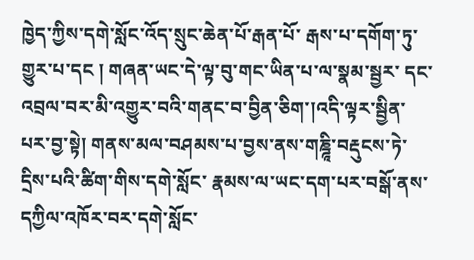ཁྱེད་ཀྱིས་དགེ་སློང་འོད་སྲུང་ཆེན་པོ་རྒན་པོ་ རྒས་པ་དགོག་ཏུ་གྱུར་པ་དང ། གཞན་ཡང་དེ་ལྟ་བུ་གང་ཡིན་པ་ལ་སྣམ་སྦྱར་ དང་འབྲལ་བར་མི་འགྱུར་བའི་གནང་བ་བྱིན་ཅིག་།འདི་ལྟར་སྦྱིན་པར་བྱ་སྟེ། གནས་མལ་བཤམས་པ་བྱས་ནས་གཎྜཱི་བརྡུངས་ཏེ་དྲིས་པའི་ཚིག་གིས་དགེ་སློང་ རྣམས་ལ་ཡང་དག་པར་བསྒོ་ནས་དཀྱིལ་འཁོར་བར་དགེ་སློང་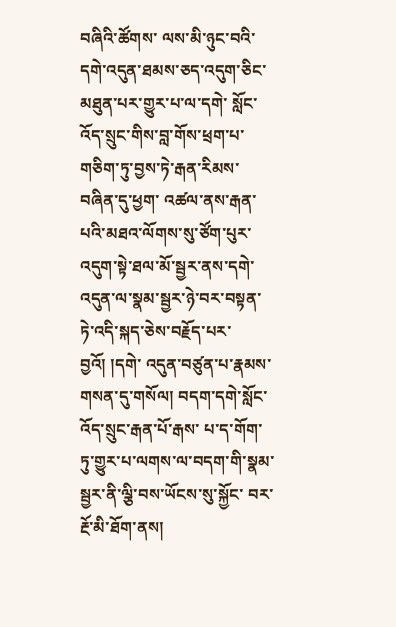བཞིའི་ཚོགས་ ལས་མི་ཉུང་བའི་དགེ་འདུན་ཐམས་ཅད་འདུག་ཅིང་མཐུན་པར་གྱུར་པ་ལ་དགེ་ སློང་འོད་སྲུང་གིས་བླ་གོས་ཕྲག་པ་གཅིག་ཏུ་བྱས་ཏེ་རྒན་རིམས་བཞིན་དུ་ཕྱག་ འཚལ་ནས་རྒན་པའི་མཐའ་ལོགས་སུ་ཙོག་པུར་འདུག་སྟེ་ཐལ་མོ་སྦྱར་ནས་དགེ་ འདུན་ལ་སྣམ་སྦྱར་ཉེ་བར་བསྟན་ཏེ་འདི་སྐད་ཅེས་བརྗོད་པར་བྱའོ། །དགེ་ འདུན་བཙུན་པ་རྣམས་གསན་དུ་གསོལ། བདག་དགེ་སློང་འོད་སྲུང་རྒན་པོ་རྒས་ པ་ད་གོག་ཏུ་གྱུར་པ་ལགས་ལ་བདག་གི་སྣམ་སྦྱར་ནི་ལྕི་བས་ཡོངས་སུ་སྐྱོང་ བར་རྔོ་མི་ཐོག་ནས།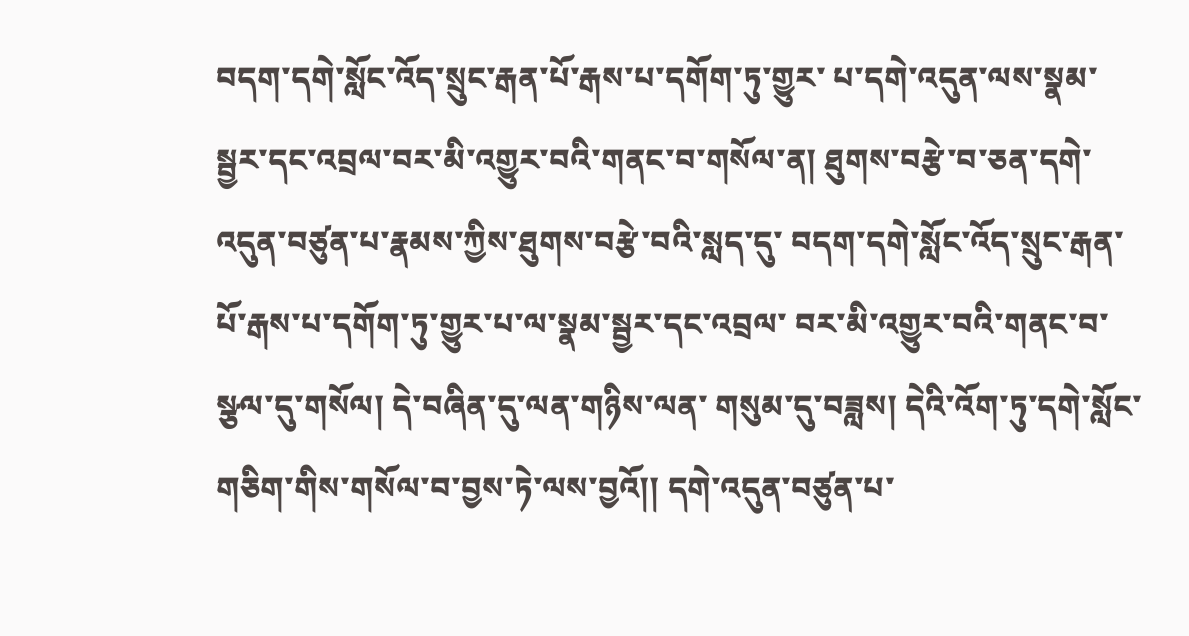བདག་དགེ་སློང་འོད་སྲུང་རྒན་པོ་རྒས་པ་དགོག་ཏུ་གྱུར་ པ་དགེ་འདུན་ལས་སྣམ་སྦྱར་དང་འབྲལ་བར་མི་འགྱུར་བའི་གནང་བ་གསོལ་ན། ཐུགས་བརྩེ་བ་ཅན་དགེ་འདུན་བཙུན་པ་རྣམས་ཀྱིས་ཐུགས་བརྩེ་བའི་སླད་དུ་ བདག་དགེ་སློང་འོད་སྲུང་རྒན་པོ་རྒས་པ་དགོག་ཏུ་གྱུར་པ་ལ་སྣམ་སྦྱར་དང་འབྲལ་ བར་མི་འགྱུར་བའི་གནང་བ་སྩལ་དུ་གསོལ། དེ་བཞིན་དུ་ལན་གཉིས་ལན་ གསུམ་དུ་བཟླས། དེའི་འོག་ཏུ་དགེ་སློང་གཅིག་གིས་གསོལ་བ་བྱས་ཏེ་ལས་བྱའོ།། དགེ་འདུན་བཙུན་པ་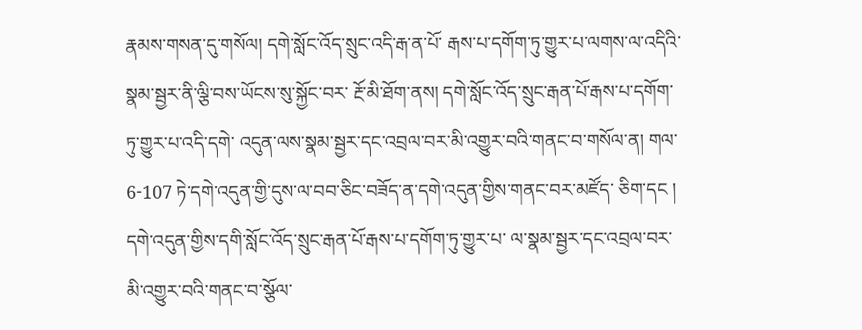རྣམས་གསན་དུ་གསོལ། དགེ་སློང་འོད་སྲུང་འདི་རྒ་ན་པོ་ རྒས་པ་དགོག་ཏུ་གྱུར་པ་ལགས་ལ་འདིའི་སྣམ་སྦྱར་ནི་ལྕི་བས་ཡོངས་སུ་སྐྱོང་བར་ རྔོ་མི་ཐོག་ནས། དགེ་སློང་འོད་སྲུང་རྒན་པོ་རྒས་པ་དགོག་ཏུ་གྱུར་པ་འདི་དགེ་ འདུན་ལས་སྣམ་སྦྱར་དང་འབྲལ་བར་མི་འགྱུར་བའི་གནང་བ་གསོལ་ན། གལ་ 6-107 ཏེ་དགེ་འདུན་གྱི་དུས་ལ་བབ་ཅིང་བཟོད་ན་དགེ་འདུན་གྱིས་གནང་བར་མཛོད་ ཅིག་དང ། དགེ་འདུན་གྱིས་དགི་སློང་འོད་སྲུང་རྒན་པོ་རྒས་པ་དགོག་ཏུ་གྱུར་པ་ ལ་སྣམ་སྦྱར་དང་འབྲལ་བར་མི་འགྱུར་བའི་གནང་བ་སྩོལ་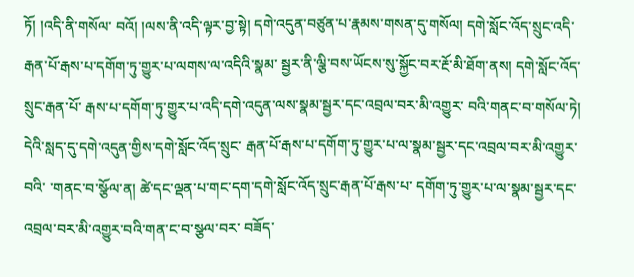ཏོ། །འདི་ནི་གསོལ་ བའོ། །ལས་ནི་འདི་ལྟར་བྱ་སྟེ། དགེ་འདུན་བཙུན་པ་རྣམས་གསན་དུ་གསོལ། དགེ་སློང་འོད་སྲུང་འདི་རྒན་པོ་རྒས་པ་དགོག་ཏུ་གྱུར་པ་ལགས་ལ་འདིའི་སྣམ་ སྦྱར་ནི་ལྕི་བས་ཡོངས་སུ་སྐྱོང་བར་རྔོ་མི་ཐོག་ནས། དགེ་སློང་འོད་སྲུང་རྒན་པོ་ རྒས་པ་དགོག་ཏུ་གྱུར་པ་འདི་དགེ་འདུན་ལས་སྣམ་སྦྱར་དང་འབྲལ་བར་མི་འགྱུར་ བའི་གནང་བ་གསོལ་ཏེ། དེའི་སླད་དུ་དགེ་འདུན་གྱིས་དགེ་སློང་འོད་སྲུང་ རྒན་པོ་རྒས་པ་དགོག་ཏུ་གྱུར་པ་ལ་སྣམ་སྦྱར་དང་འབྲལ་བར་མི་འགྱུར་བའི་ ་གནང་བ་སྩོལ་ན། ཚེ་དང་ལྡན་པ་གང་དག་དགེ་སློང་འོད་སྲུང་རྒན་པོ་རྒས་པ་ དགོག་ཏུ་གྱུར་པ་ལ་སྣམ་སྦྱར་དང་འབྲལ་བར་མི་འགྱུར་བའི་གན་ང་བ་སྩལ་བར་ བཟོད་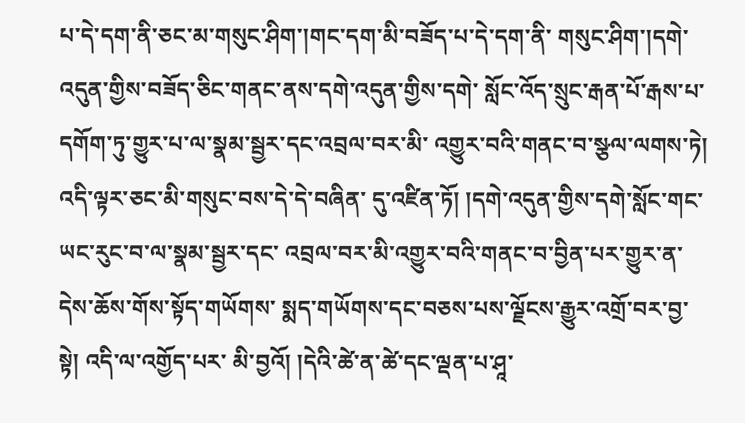པ་དེ་དག་ནི་ཅང་མ་གསུང་ཤིག་།གང་དག་མི་བཟོད་པ་དེ་དག་ནི་ གསུང་ཤིག་།དགེ་འདུན་གྱིས་བཟོད་ཅིང་གནང་ནས་དགེ་འདུན་གྱིས་དགེ་ སློང་འོད་སྲུང་རྒན་པོ་རྒས་པ་དགོག་ཏུ་གྱུར་པ་ལ་སྣམ་སྦྱར་དང་འབྲལ་བར་མི་ འགྱུར་བའི་གནང་བ་སྩལ་ལགས་ཏེ། འདི་ལྟར་ཅང་མི་གསུང་བས་དེ་དེ་བཞིན་ དུ་འཛིན་ཏོ། །དགེ་འདུན་གྱིས་དགེ་སློང་གང་ཡང་རུང་བ་ལ་སྣམ་སྦྱར་དང་ འབྲལ་བར་མི་འགྱུར་བའི་གནང་བ་བྱིན་པར་གྱུར་ན་དེས་ཆོས་གོས་སྟོད་གཡོགས་ སྨད་གཡོགས་དང་བཅས་པས་ལྗོངས་རྒྱུར་འགྲོ་བར་བྱ་སྟེ། འདི་ལ་འགྱོད་པར་ མི་བྱའོ། །དེའི་ཚེ་ན་ཚེ་དང་ལྡན་པ་ཤཱ་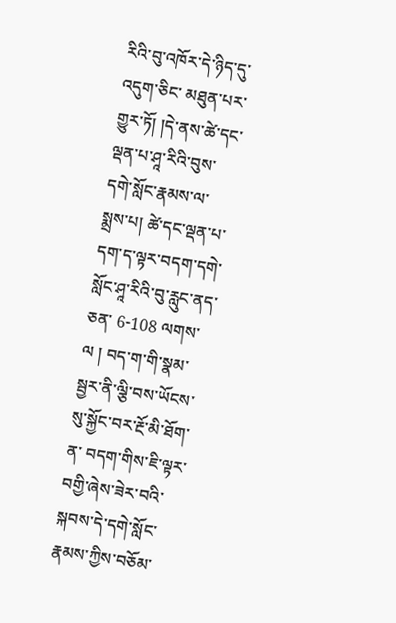རིའི་བུ་འཁོར་དེ་ཉིད་དུ་འདུག་ཅིང་ མཐུན་པར་གྱུར་ཏོ། །དེ་ནས་ཚེ་དང་ལྡན་པ་ཤཱ་རིའི་བུས་དགེ་སློང་རྣམས་ལ་ སྨྲས་པ། ཚེ་དང་ལྡན་པ་དག་ད་ལྟར་བདག་དགེ་སློང་ཤཱ་རིའི་བུ་རླུང་ནད་ཅན་ 6-108 ལགས་ལ ། བད་ག་གི་སྣམ་སྦྱར་ནི་ལྕི་བས་ཡོངས་སུ་སྐྱོང་བར་རྔོ་མི་ཐོག་ན་ བདག་གིས་ཇི་ལྟར་བགྱི་ཞེས་ཟེར་བའི་སྐབས་དེ་དགེ་སློང་རྣམས་ཀྱིས་བཅོམ་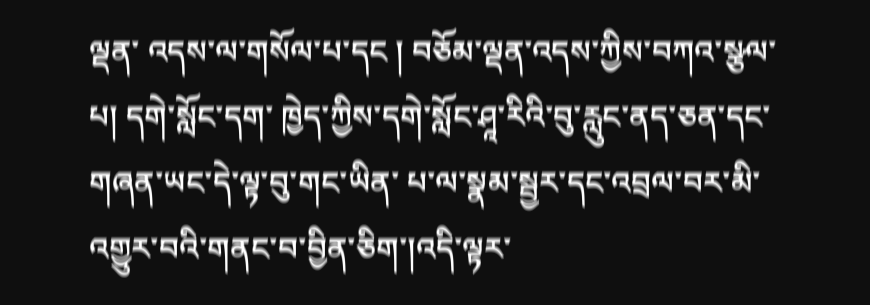ལྡན་ འདས་ལ་གསོལ་པ་དང ། བཅོམ་ལྡན་འདས་ཀྱིས་བཀའ་སྩལ་པ། དགེ་སློང་དག་ ཁྱེད་ཀྱིས་དགེ་སློང་ཤཱ་རིའི་བུ་རླུང་ནད་ཅན་དང་གཞན་ཡང་དེ་ལྟ་བུ་གང་ཡིན་ པ་ལ་སྣམ་སྦྱར་དང་འབྲལ་བར་མི་འགྱུར་བའི་གནང་བ་བྱིན་ཅིག་།འདི་ལྟར་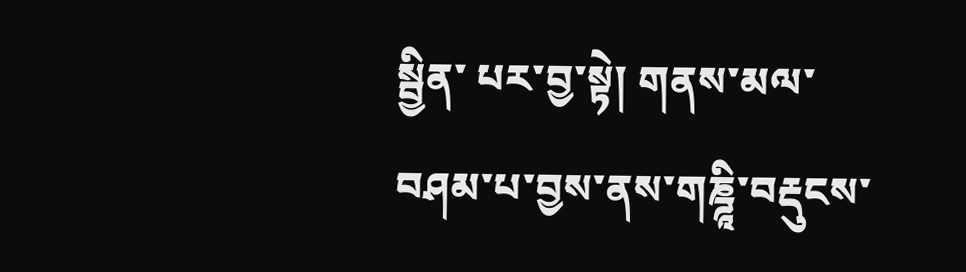སྦྱིན་ པར་བྱ་སྟེ། གནས་མལ་བཤམ་པ་བྱས་ནས་གཎྜཱི་བརྡུངས་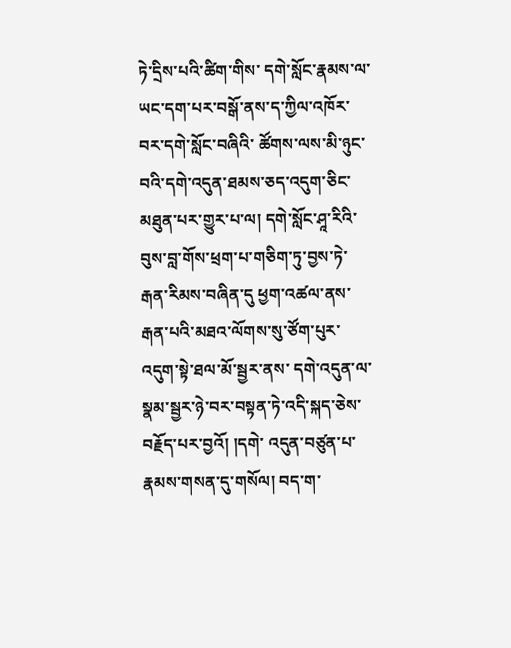ཏེ་དྲིས་པའི་ཚིག་གིས་ དགེ་སློང་རྣམས་ལ་ཡང་དག་པར་བསྒོ་ནས་ད་ཀྱིལ་འཁོར་བར་དགེ་སློང་བཞིའི་ ཚོགས་ལས་མི་ཉུང་བའི་དགེ་འདུན་ཐམས་ཅད་འདུག་ཅིང་མཐུན་པར་གྱུར་པ་ལ། དགེ་སློང་ཤཱ་རིའི་བུས་བླ་གོས་ཕྲག་པ་གཅིག་ཏུ་བྱས་ཏེ་རྒན་རིམས་བཞིན་དུ ཕྱག་འཚལ་ནས་རྒན་པའི་མཐའ་ལོགས་སུ་ཙོག་པུར་འདུག་སྟེ་ཐལ་མོ་སྦྱར་ནས་ དགེ་འདུན་ལ་སྣམ་སྦྱར་ཉེ་བར་བསྟན་ཏེ་འདི་སྐད་ཅེས་བརྗོད་པར་བྱའོ། །དགེ་ འདུན་བཙུན་པ་རྣམས་གསན་དུ་གསོལ། བད་ག་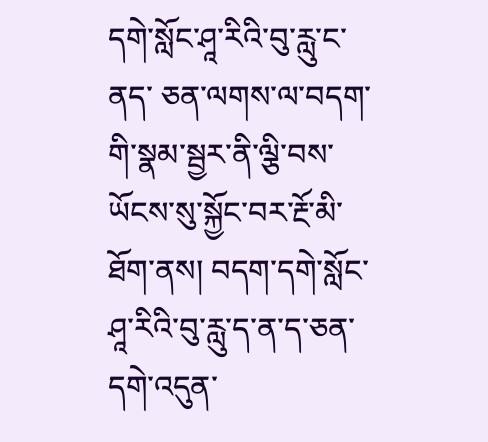དགེ་སློང་ཤཱ་རིའི་བུ་རླུ་ང་ནད་ ཅན་ལགས་ལ་བདག་གི་སྣམ་སྦྱར་ནི་ལྕི་བས་ཡོངས་སུ་སྐྱོང་བར་རྔོ་མི་ཐོག་ནས། བདག་དགེ་སློང་ཤཱ་རིའི་བུ་རླུ་ད་ན་ད་ཅན་དགེ་འདུན་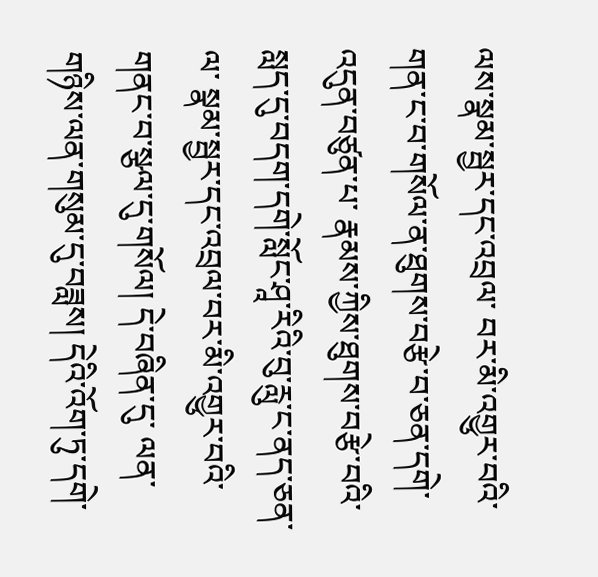ལས་སྣམ་སྦྱར་དང་འབྲལ་ བར་མི་འགྱུར་བའི་གན་ང་བ་གསོལ་ན་ཐུགས་བརྩེ་བ་ཅན་དགེ་འདུན་བཙུན་པ་ རྣམས་ཀྱིས་ཐུགས་བརྩེ་བའི་སླད་དུ་བདག་དགེ་སློང་ཤཱ་རིའི་བུ་རླུ་ང་ནད་ཅན་ལ་ སྣམ་སྦྱར་དང་འབྲལ་བར་མི་འགྱུར་བའི་གནང་བ་སྩལ་དུ་གསོལ། དེ་བཞིན་དུ་ ལན་གཉིས་ལན་གསུམ་དུ་བཟླས། དེའི་འོག་ཏུ་དགེ་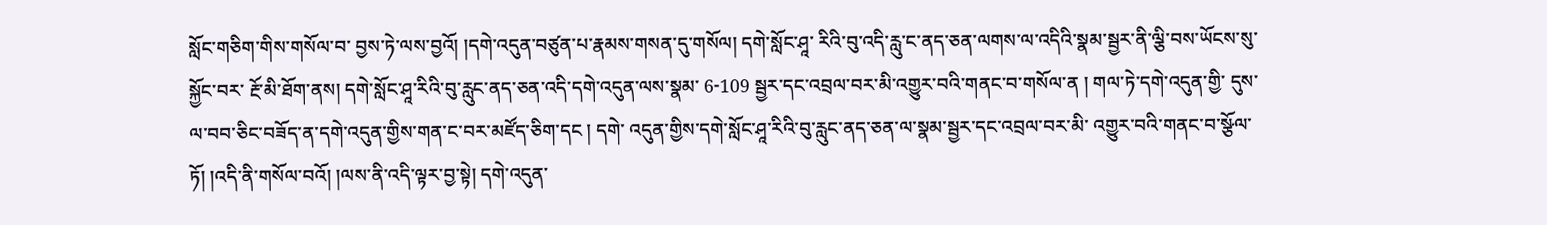སློང་གཅིག་གིས་གསོལ་བ་ བྱས་ཏེ་ལས་བྱའོ། །དགེ་འདུན་བཙུན་པ་རྣམས་གསན་དུ་གསོལ། དགེ་སློང་ཤཱ་ རིའི་བུ་འདི་རླུ་ང་ནད་ཅན་ལགས་ལ་འདིའི་སྣམ་སྦྱར་ནི་ལྕི་བས་ཡོངས་སུ་སྐྱོང་བར་ རྔོ་མི་ཐོག་ནས། དགེ་སློང་ཤཱ་རིའི་བུ་རླུང་ནད་ཅན་འདི་དགེ་འདུན་ལས་སྣམ་ 6-109 སྦྱར་དང་འབྲལ་བར་མི་འགྱུར་བའི་གནང་བ་གསོལ་ན ། གལ་ཏེ་དགེ་འདུན་གྱི་ དུས་ལ་བབ་ཅིང་བཟོད་ན་དགེ་འདུན་གྱིས་གན་ང་བར་མཛོད་ཅིག་དང ། དགེ་ འདུན་གྱིས་དགེ་སློང་ཤཱ་རིའི་བུ་རླུང་ནད་ཅན་ལ་སྣམ་སྦྱར་དང་འབྲལ་བར་མི་ འགྱུར་བའི་གནང་བ་སྩོལ་ཏོ། །འདི་ནི་གསོལ་བའོ། །ལས་ནི་འདི་ལྟར་བྱ་སྟེ། དགེ་འདུན་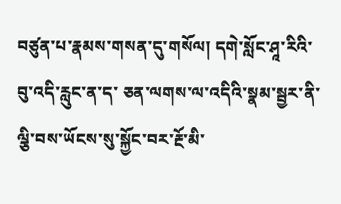བཙུན་པ་རྣམས་གསན་དུ་གསོལ། དགེ་སློང་ཤཱ་རིའི་བུ་འདི་རླུང་ན་ད་ ཅན་ལགས་ལ་འདིའི་སྣམ་སྦྱར་ནི་ལྕི་བས་ཡོངས་སུ་སྐྱོང་བར་རྔོ་མི་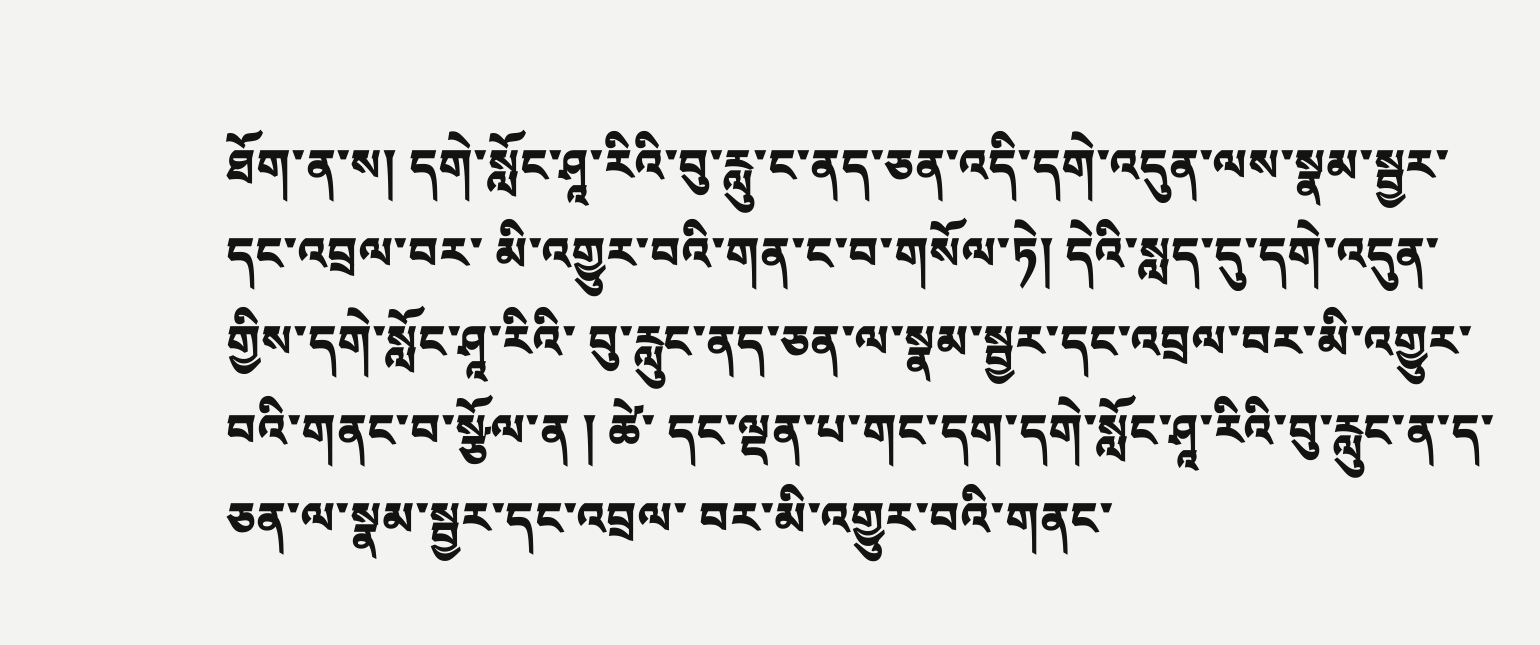ཐོག་ན་ས། དགེ་སློང་ཤཱ་རིའི་བུ་རླུ་ང་ནད་ཅན་འདི་དགེ་འདུན་ལས་སྣམ་སྦྱར་དང་འབྲལ་བར་ མི་འགྱུར་བའི་གན་ང་བ་གསོལ་ཏེ། དེའི་སླད་དུ་དགེ་འདུན་གྱིས་དགེ་སློང་ཤཱ་རིའི་ བུ་རླུང་ནད་ཅན་ལ་སྣམ་སྦྱར་དང་འབྲལ་བར་མི་འགྱུར་བའི་གནང་བ་སྩོལ་ན ། ཚེ་ དང་ལྡན་པ་གང་དག་དགེ་སློང་ཤཱ་རིའི་བུ་རླུང་ན་ད་ཅན་ལ་སྣམ་སྦྱར་དང་འབྲལ་ བར་མི་འགྱུར་བའི་གནང་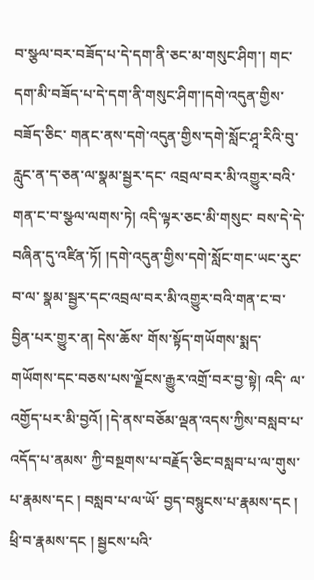བ་སྩལ་བར་བཟོད་པ་དེ་དག་ནི་ཅང་མ་གསུང་ཤིག་། གང་དག་མི་བཟོད་པ་དེ་དག་ནི་གསུང་ཤིག་།དགེ་འདུན་གྱིས་བཟོད་ཅིང་ གནང་ནས་དགེ་འདུན་གྱིས་དགེ་སློང་ཤཱ་རིའི་བུ་རླུང་ན་ད་ཅན་ལ་སྣམ་སྦྱར་དང་ འབྲལ་བར་མི་འགྱུར་བའི་གན་ང་བ་སྩལ་ལགས་ཏེ། འདི་ལྟར་ཅང་མི་གསུང་ བས་དེ་དེ་བཞིན་དུ་འཛིན་ཏོ། །དགེ་འདུན་གྱིས་དགེ་སློང་གང་ཡང་རུང་བ་ལ་ སྣམ་སྦྱར་དང་འབྲལ་བར་མི་འགྱུར་བའི་གན་ང་བ་བྱིན་པར་གྱུར་ན། དེས་ཆོས་ གོས་སྟོད་གཡོགས་སྨད་གཡོགས་དང་བཅས་པས་ལྗོངས་རྒྱུར་འགྲོ་བར་བྱ་སྟེ། འདི་ ལ་འགྱོད་པར་མི་བྱའོ། །དེ་ནས་བཅོམ་ལྡན་འདས་ཀྱིས་བསླབ་པ་འདོད་པ་ནམས་ ཀྱི་བསྔགས་པ་བརྗོད་ཅིང་བསླབ་པ་ལ་གུས་པ་རྣམས་དང ། བསླབ་པ་ལ་ཡོ་ བྱད་བསྙུངས་པ་རྣམས་དང ། ཕྲི་བ་རྣམས་དང ། སྦྱངས་པའི་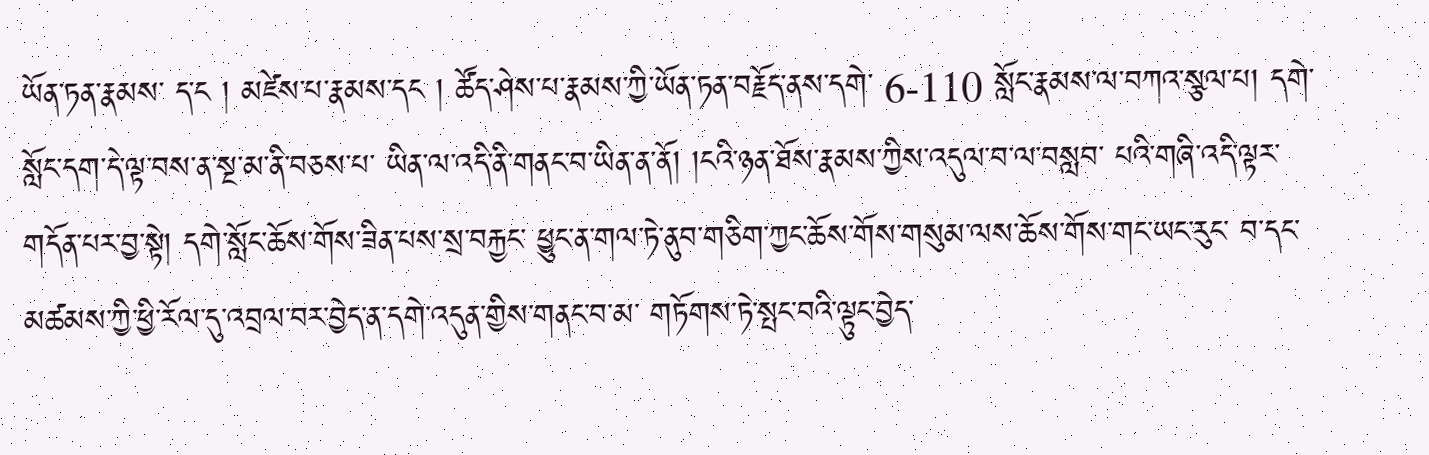ཡོན་ཏན་རྣམས་ ད་ང ། མཛེས་པ་རྣམས་དང ། ཚོད་ཤེས་པ་རྣམས་ཀྱི་ཡོན་ཏན་བརྗོད་ནས་དགེ་ 6-110 སློང་རྣམས་ལ་བཀའ་སྩལ་པ། དགེ་སློང་དག་དེ་ལྟ་བས་ན་སྔ་མ་ནི་བཅས་པ་ ཡིན་ལ་འདི་ནི་གནང་བ་ཡིན་ན་ནོ། །ངའི་ཉན་ཐོས་རྣམས་ཀྱིས་འདུལ་བ་ལ་བསླབ་ པའི་གཞི་འདི་ལྟར་གདོན་པར་བྱ་སྟེ། དགེ་སློང་ཆོས་གོས་ཟིན་པས་སྲ་བརྐྱང་ ཕྱུང་ན་གལ་ཏེ་ནུབ་གཅིག་ཀྱང་ཆོས་གོས་གསུམ་ལས་ཆོས་གོས་གང་ཡང་རུང་ བ་དང་མཚམས་ཀྱི་ཕྱི་རོལ་དུ་འབྲལ་བར་བྱེད་ན་དགེ་འདུན་གྱིས་གནང་བ་མ་ གཏོགས་ཏེ་སྤང་བའི་ལྟུང་བྱེད་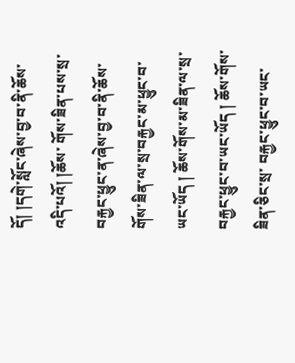དོ། །དགེ་སློང་ཞེས་བྱ་བ་ནི་ཆོས་འདི་པའོ། །ཆོས་ གོས་ཟིན་པས་སྲ་བརྐྱང་ཕྱུང་ན་ཞེས་བྱ་བ་ནི་ཆོས་གོས་ཟིན་ལ་སྲ་བརྐྱང་མ་ཕྱུང་བ་ ཡང་ཡོད ། ཆོས་གོས་མ་ཟིན་ལ་སྲ་བརྐྱང་ཕྱུང་བ་ཡང་ཡོད ། ཆོས་གོས་ཟིན་ཅིང་སྲ་ བརྐྱང་ཕྱུང་བ་ཡང་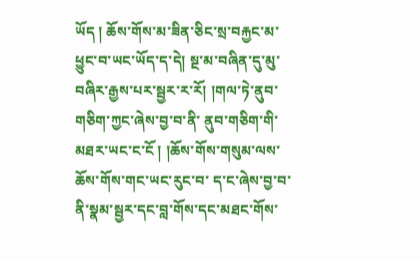ཡོད ། ཆོས་གོས་མ་ཟིན་ཅིང་སྲ་བརྐྱང་མ་ཕྱུང་བ་ཡང་ཡོད་ད་དེ། སྔ་མ་བཞིན་དུ་མུ་བཞིར་རྒྱས་པར་སྦྱར་ར་རོ། །གལ་ཏེ་ནུབ་གཅིག་ཀྱང་ཞེས་བྱ་བ་ནི་ ནུབ་གཅིག་གི་མཐར་ཡང་ང་ངོ ། །ཆོས་གོས་གསུམ་ལས་ཆོས་གོས་གང་ཡང་རུང་བ་ ད་ང་ཞེས་བྱ་བ་ནི་སྣམ་སྦྱར་དང་བླ་གོས་དང་མཐང་གོས་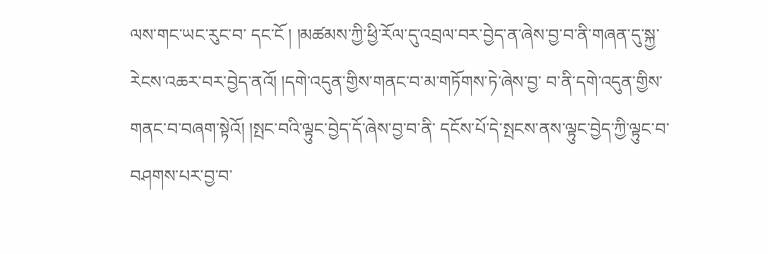ལས་གང་ཡང་རུང་བ་ དང་ངོ ། །མཚམས་ཀྱི་ཕྱི་རོལ་དུ་འབྲལ་བར་བྱེད་ན་ཞེས་བྱ་བ་ནི་གཞན་དུ་སྐྱ་ རེངས་འཆར་བར་བྱེད་ནའོ། །དགེ་འདུན་གྱིས་གནང་བ་མ་གཏོགས་ཏེ་ཞེས་བྱ་ བ་ནི་དགེ་འདུན་གྱིས་གནང་བ་བཞག་སྟེའོ། །སྤང་བའི་ལྟུང་བྱེད་དོ་ཞེས་བྱ་བ་ནི་ དངོས་པོ་དེ་སྤངས་ནས་ལྟུང་བྱེད་ཀྱི་ལྟུང་བ་བཤགས་པར་བྱ་བ་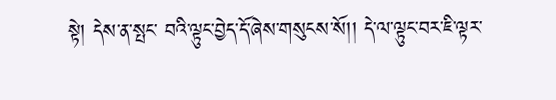སྟེ། དེས་ན་སྤང་ བའི་ལྟུང་བྱེད་དོ་ཞེས་གསུངས་སོ།། དེ་ལ་ལྟུང་བར་ཇི་ལྟར་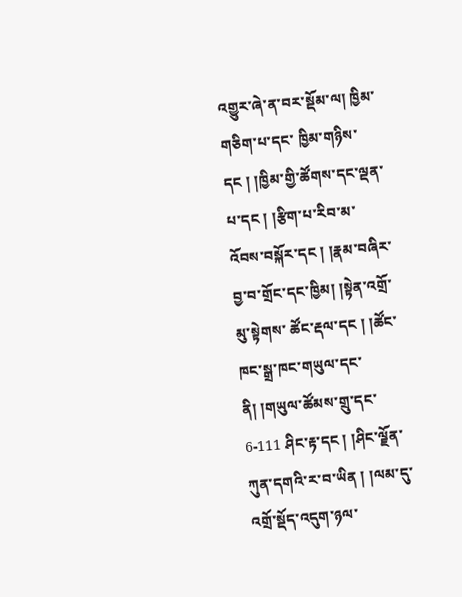འགྱུར་ཞེ་ན་བར་སྡོམ་ལ། ཁྱིམ་གཅིག་པ་དང་ ཁྱིམ་གཉིས་དང ། །ཁྱིམ་གྱི་ཚོགས་དང་ལྡན་པ་དང ། །རྩིག་པ་རིབ་མ་ འོབས་བསྐོར་དང ། །རྣམ་བཞིར་བྱ་བ་གྲོང་དང་ཁྱིམ། །སྟེན་འགྲོ་མུ་སྟེགས་ ཚོང་རྡལ་དང ། །ཚོང་ཁང་སྒྲ་ཁང་གཡུལ་དང་ནི། །གཡུལ་ཚོམས་གྲུ་དང་ 6-111 ཤིང་རྟ་དང ། །ཤིང་ལྗོན་ཀུན་དགའི་ར་བ་ཡིན ། །ལམ་དུ་འགྲོ་སྡོད་འདུག་ཉལ་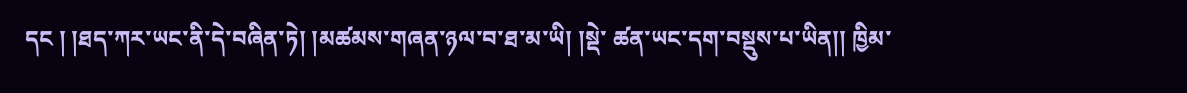དང ། །ཐད་ཀར་ཡང་ནི་དེ་བཞིན་ཏེ། །མཚམས་གཞན་ཉལ་བ་ཐ་མ་ཡི། །སྡེ་ ཚན་ཡང་དག་བསྡུས་པ་ཡིན།། ཁྱིམ་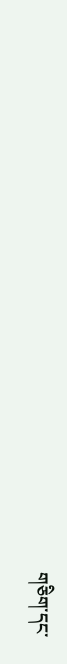གཅིག་དང་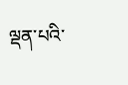ལྡན་པའི་